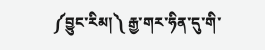༼བྱུང་རིམ།༽ རྒྱ་གར་ཧིན་དུ་གི་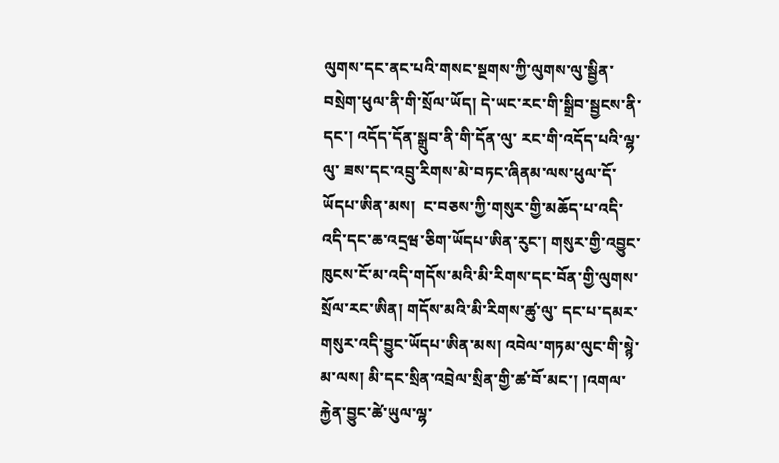ལུགས་དང་ནང་པའི་གསང་སྔགས་ཀྱི་ལུགས་ལུ་སྦྱིན་བསྲེག་ཕུལ་ནི་གི་སྲོལ་ཡོད། དེ་ཡང་རང་གི་སྒྲིབ་སྦྱངས་ནི་དང་། འདོད་དོན་སྒྲུབ་ནི་གི་དོན་ལུ་ རང་གི་འདོད་པའི་ལྷ་ལུ་ ཟས་དང་འབྲུ་རིགས་མེ་བཏང་ཞིནམ་ལས་ཕུལ་དོ་ཡོདཔ་ཨིན་མས།  ང་བཅས་ཀྱི་གསུར་གྱི་མཆོད་པ་འདི་ འདི་དང་ཆ་འདྲཝ་ཅིག་ཡོདཔ་ཨིན་རུང་། གསུར་གྱི་འབྱུང་ཁུངས་ངོ་མ་འདི་གདོས་མའི་མི་རིགས་དང་བོན་གྱི་ལུགས་སྲོལ་རང་ཨིན། གདོས་མའི་མི་རིགས་ཚུ་ལུ་ དང་པ་དམར་གསུར་འདི་བྱུང་ཡོདཔ་ཨིན་མས། འབེལ་གཏམ་ལུང་གི་སྙེ་མ་ལས། མི་དང་སྲིན་འབྲེལ་སྲིན་གྱི་ཚ་བོ་མང་། །འགལ་རྐྱེན་བྱུང་ཚེ་ཡུལ་ལྷ་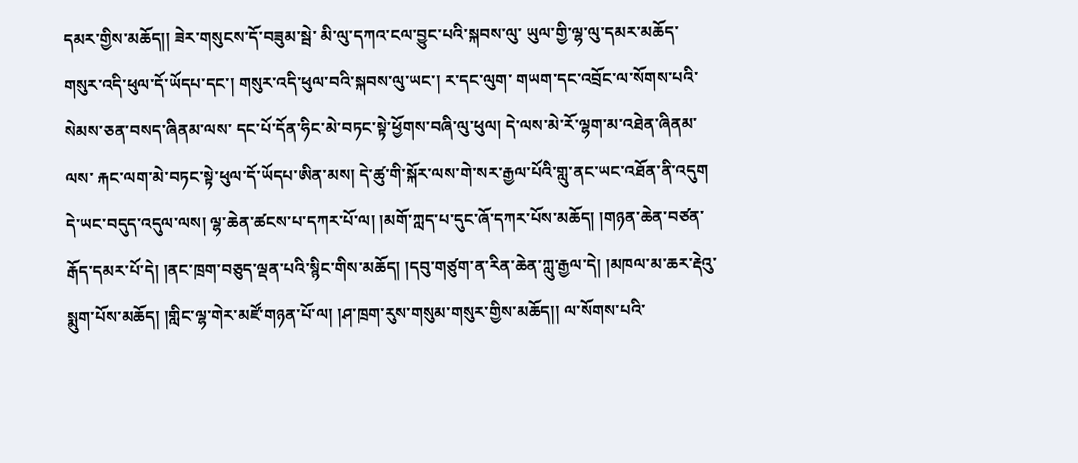དམར་གྱིས་མཆོད།། ཟེར་གསུངས་དོ་བཟུམ་སྦེ་ མི་ལུ་དཀའ་ངལ་བྱུང་པའི་སྐབས་ལུ་ ཡུལ་གྱི་ལྷ་ལུ་དམར་མཆོད་གསུར་འདི་ཕུལ་དོ་ཡོདཔ་དང་། གསུར་འདི་ཕུལ་བའི་སྐབས་ལུ་ཡང་། ར་དང་ལུག་ གཡག་དང་འབྲོང་ལ་སོགས་པའི་སེམས་ཅན་བསད་ཞིནམ་ལས་ དང་པོ་དོན་ཧིང་མེ་བཏང་སྟེ་ཕྱོགས་བཞི་ལུ་ཕུལ། དེ་ལས་མེ་རོ་ལྷག་མ་འཐེན་ཞིནམ་ལས་ རྐང་ལག་མེ་བཏང་སྟེ་ཕུལ་དོ་ཡོདཔ་ཨིན་མས། དེ་ཚུ་གི་སྐོར་ལས་གེ་སར་རྒྱལ་པོའི་གླུ་ནང་ཡང་འཐོན་ནི་འདུག དེ་ཡང་བདུད་འདུལ་ལས། ལྷ་ཆེན་ཚངས་པ་དཀར་པོ་ལ། །མགོ་ཀླད་པ་དུང་ཞོ་དཀར་པོས་མཆོད། །གཉན་ཆེན་བཙན་རྒོད་དམར་པོ་དེ། །ནང་ཁྲག་བཅུད་ལྡན་པའི་སྙིང་གིས་མཆོད། །དབུ་གཙུག་ན་རིན་ཆེན་ཀླུ་རྒྱལ་དེ། །མཁལ་མ་ཆར་རྡེའུ་སྨུག་པོས་མཆོད། །གླིང་ལྷ་གེར་མཛོ་གཉན་པོ་ལ། །ཤ་ཁྲག་རུས་གསུམ་གསུར་གྱིས་མཆོད།། ལ་སོགས་པའི་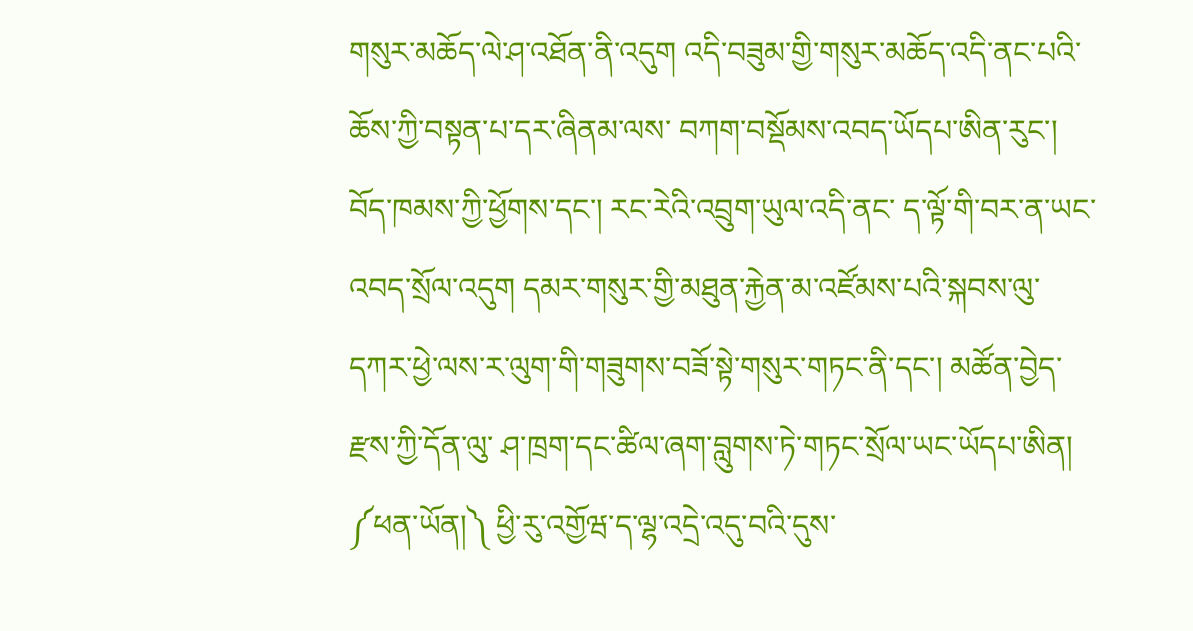གསུར་མཆོད་ལེ་ཤ་འཐོན་ནི་འདུག འདི་བཟུམ་གྱི་གསུར་མཆོད་འདི་ནང་པའི་ཆོས་ཀྱི་བསྟན་པ་དར་ཞིནམ་ལས་ བཀག་བསྡོམས་འབད་ཡོདཔ་ཨིན་རུང་། བོད་ཁམས་ཀྱི་ཕྱོགས་དང་། རང་རེའི་འབྲུག་ཡུལ་འདི་ནང་ ད་ལྟོ་གི་བར་ན་ཡང་འབད་སྲོལ་འདུག དམར་གསུར་གྱི་མཐུན་རྐྱེན་མ་འཛོམས་པའི་སྐབས་ལུ་ དཀར་ཕྱེ་ལས་ར་ལུག་གི་གཟུགས་བཟོ་སྟེ་གསུར་གཏང་ནི་དང་། མཚོན་བྱེད་རྫས་ཀྱི་དོན་ལུ་ ཤ་ཁྲག་དང་ཚིལ་ཞག་བླུགས་ཏེ་གཏང་སྲོལ་ཡང་ཡོདཔ་ཨིན།
༼ཕན་ཡོན།༽ ཕྱི་རུ་འགྱོཝ་ད་ལྷ་འདྲེ་འདུ་བའི་དུས་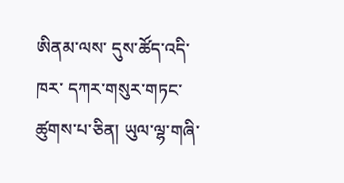ཨིནམ་ལས་ དུས་ཚོད་འདི་ཁར་ དཀར་གསུར་གཏང་ཚུགས་པ་ཅིན། ཡུལ་ལྷ་གཞི་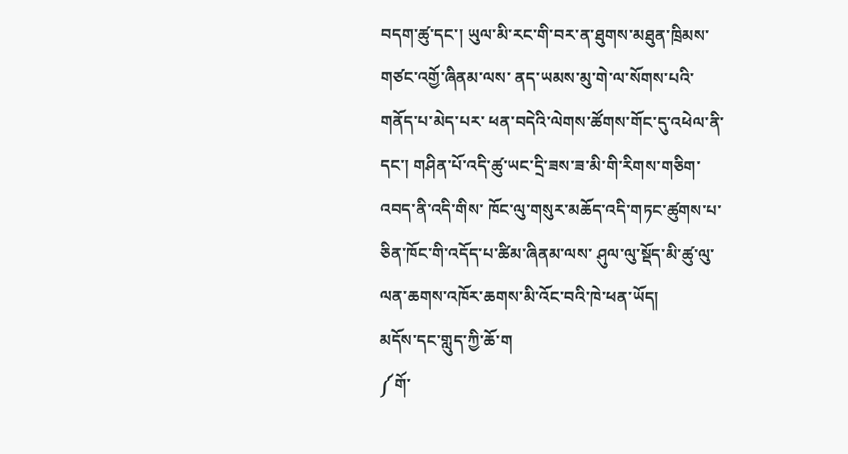བདག་ཚུ་དང་། ཡུལ་མི་རང་གི་བར་ན་ཐུགས་མཐུན་ཁྲིམས་གཙང་འགྱོ་ཞིནམ་ལས་ ནད་ཡམས་མུ་གེ་ལ་སོགས་པའི་གནོད་པ་མེད་པར་ ཕན་བདེའི་ལེགས་ཚོགས་གོང་དུ་འཕེལ་ནི་དང་། གཤིན་པོ་འདི་ཚུ་ཡང་དྲི་ཟས་ཟ་མི་གི་རིགས་གཅིག་འབད་ནི་འདི་གིས་ ཁོང་ལུ་གསུར་མཆོད་འདི་གཏང་ཚུགས་པ་ཅིན་ཁོང་གི་འདོད་པ་ཚིམ་ཞིནམ་ལས་ ཤུལ་ལུ་སྡོད་མི་ཚུ་ལུ་ལན་ཆགས་འཁོར་ཆགས་མི་འོང་བའི་ཁེ་ཕན་ཡོད།
མདོས་དང་གླུད་ཀྱི་ཆོ་ག
༼གོ་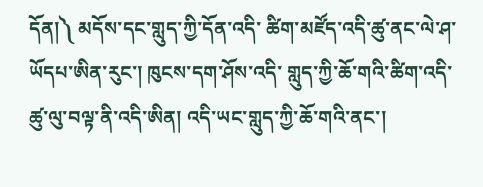དོན།༽ མདོས་དང་གླུད་ཀྱི་དོན་འདི་ ཚིག་མཛོད་འདི་ཚུ་ནང་ལེ་ཤ་ཡོདཔ་ཨིན་རུང་། ཁུངས་དག་ཤོས་འདི་ གླུད་ཀྱི་ཆོ་གའི་ཚིག་འདི་ཚུ་ལུ་བལྟ་ནི་འདི་ཨིན། འདི་ཡང་གླུད་ཀྱི་ཆོ་གའི་ནང་།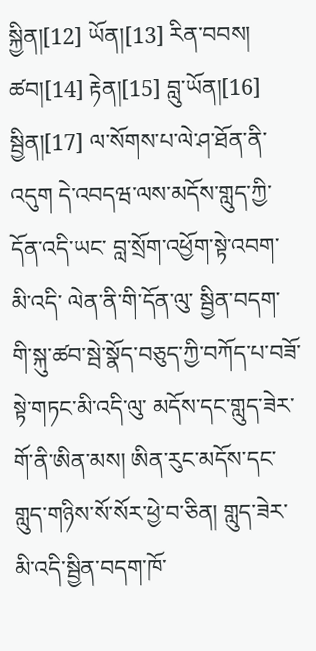སྐྱིན།[12] ཡོན།[13] རིན་བབས། ཚབ།[14] རྟེན།[15] བླུ་ཡོན།[16] སྦྱིན།[17] ལ་སོགས་པ་ལེ་ཤ་ཐོན་ནི་འདུག དེ་འབདཝ་ལས་མདོས་གླུད་ཀྱི་དོན་འདི་ཡང་ བླ་སྲོག་འཕྱོག་སྟེ་འབག་མི་འདི་ ལེན་ནི་གི་དོན་ལུ་ སྦྱིན་བདག་གི་སྐུ་ཚབ་སྦེ་སྣོད་བཅུད་ཀྱི་བཀོད་པ་བཟོ་སྟེ་གཏང་མི་འདི་ལུ་ མདོས་དང་གླུད་ཟེར་གོ་ནི་ཨིན་མས། ཨིན་རུང་མདོས་དང་གླུད་གཉིས་སོ་སོར་ཕྱེ་བ་ཅིན། གླུད་ཟེར་མི་འདི་སྦྱིན་བདག་ཁོ་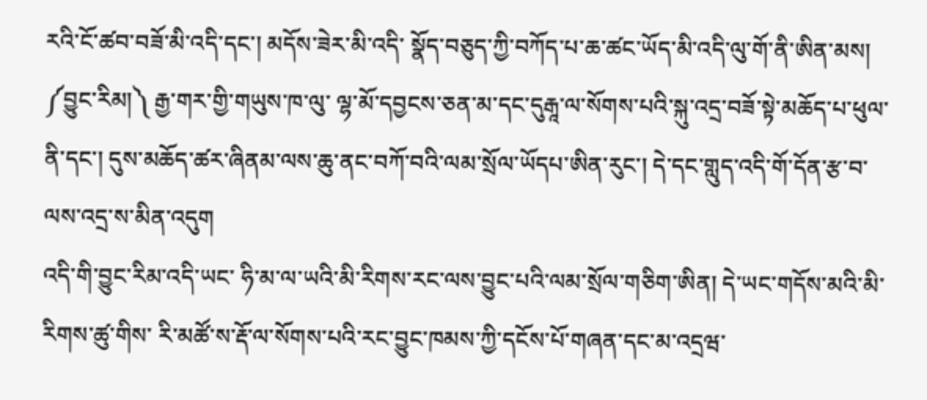རའི་ངོ་ཚབ་བཟོ་མི་འདི་དང་། མདོས་ཟེར་མི་འདི་ སྣོད་བཅུད་ཀྱི་བཀོད་པ་ཆ་ཚང་ཡོད་མི་འདི་ལུ་གོ་ནི་ཨིན་མས།
༼བྱུང་རིམ།༽ རྒྱ་གར་གྱི་གཡུས་ཁ་ལུ་ ལྷ་མོ་དབྱངས་ཅན་མ་དང་དུརྒཱ་ལ་སོགས་པའི་སྐུ་འདྲ་བཟོ་སྟེ་མཆོད་པ་ཕུལ་ནི་དང་། དུས་མཆོད་ཚར་ཞིནམ་ལས་ཆུ་ནང་བཀོ་བའི་ལམ་སྲོལ་ཡོདཔ་ཨིན་རུང་། དེ་དང་གླུད་འདི་གོ་དོན་རྩ་བ་ལས་འདྲ་ས་མིན་འདུག
འདི་གི་བྱུང་རིམ་འདི་ཡང་ ཧི་མ་ལ་ཡའི་མི་རིགས་རང་ལས་བྱུང་པའི་ལམ་སྲོལ་གཅིག་ཨིན། དེ་ཡང་གདོས་མའི་མི་རིགས་ཚུ་གིས་ རི་མཚོ་ས་རྡོ་ལ་སོགས་པའི་རང་བྱུང་ཁམས་ཀྱི་དངོས་པོ་གཞན་དང་མ་འདྲཝ་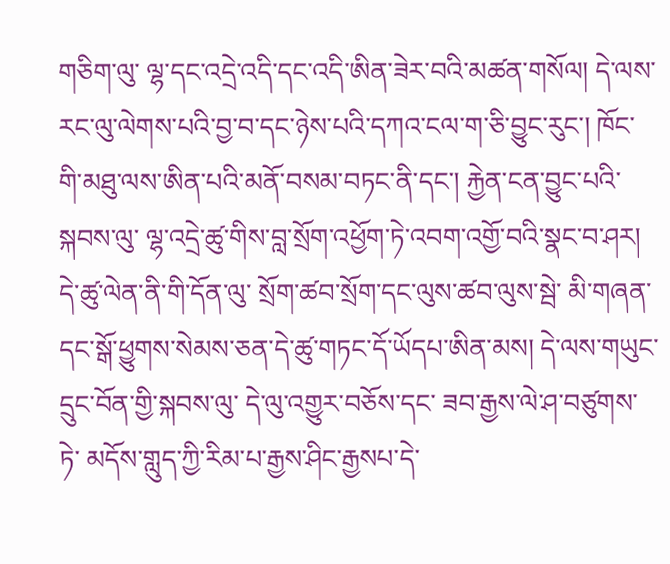གཅིག་ལུ་ ལྷ་དང་འདྲེ་འདི་དང་འདི་ཨིན་ཟེར་བའི་མཚན་གསོལ། དེ་ལས་རང་ལུ་ལེགས་པའི་བྱ་བ་དང་ཉེས་པའི་དཀའ་ངལ་ག་ཅི་བྱུང་རུང་། ཁོང་གི་མཐུ་ལས་ཨིན་པའི་མནོ་བསམ་བཏང་ནི་དང་། རྐྱེན་ངན་བྱུང་པའི་སྐབས་ལུ་ ལྷ་འདྲེ་ཚུ་གིས་བླ་སྲོག་འཕྱོག་ཏེ་འབག་འགྱོ་བའི་སྣང་བ་ཤར། དེ་ཚུ་ལེན་ནི་གི་དོན་ལུ་ སྲོག་ཚབ་སྲོག་དང་ལུས་ཚབ་ལུས་སྦེ་ མི་གཞན་དང་སྒོ་ཕྱུགས་སེམས་ཅན་དེ་ཚུ་གཏང་དོ་ཡོདཔ་ཨིན་མས། དེ་ལས་གཡུང་དྲུང་བོན་གྱི་སྐབས་ལུ་ དེ་ལུ་འགྱུར་བཅོས་དང་ ཟབ་རྒྱས་ལེ་ཤ་བཙུགས་ཏེ་ མདོས་གླུད་ཀྱི་རིམ་པ་རྒྱས་ཤིང་རྒྱསཔ་དེ་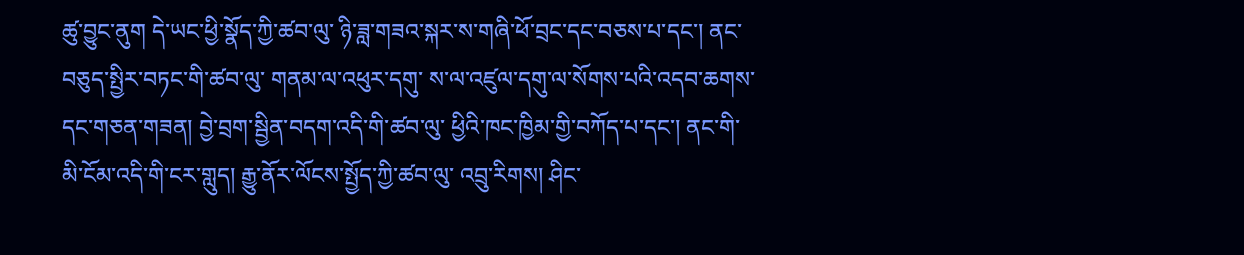ཚུ་བྱུང་ནུག དེ་ཡང་ཕྱི་སྣོད་ཀྱི་ཚབ་ལུ་ ཉི་ཟླ་གཟའ་སྐར་ས་གཞི་ཕོ་བྲང་དང་བཅས་པ་དང་། ནང་བཅུད་སྤྱིར་བཏང་གི་ཚབ་ལུ་ གནམ་ལ་འཕུར་དགུ་ ས་ལ་འཛུལ་དགུ་ལ་སོགས་པའི་འདབ་ཆགས་དང་གཅན་གཟན། བྱེ་བྲག་སྦྱིན་བདག་འདི་གི་ཚབ་ལུ་ ཕྱིའི་ཁང་ཁྱིམ་གྱི་བཀོད་པ་དང་། ནང་གི་མི་ངོམ་འདི་གི་ངར་གླུད། རྒྱུ་ནོར་ལོངས་སྤྱོད་ཀྱི་ཚབ་ལུ་ འབྲུ་རིགས། ཤིང་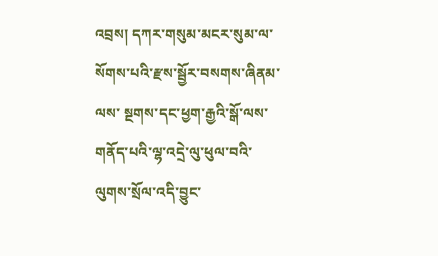འབྲས། དཀར་གསུམ་མངར་སུམ་ལ་སོགས་པའི་རྫས་སྦྱོར་བསགས་ཞིནམ་ལས་ སྔགས་དང་ཕྱག་རྒྱའི་སྒོ་ལས་ གནོད་པའི་ལྷ་འདྲེ་ལུ་ཕུལ་བའི་ལུགས་སྲོལ་འདི་བྱུང་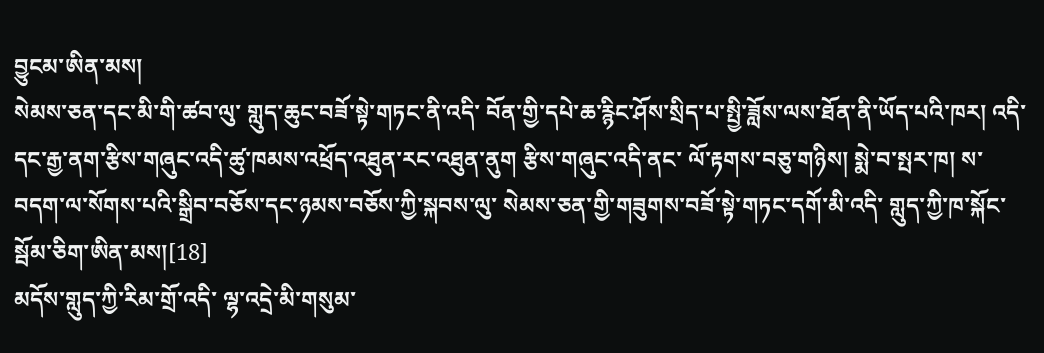བྱུངམ་ཨིན་མས།
སེམས་ཅན་དང་མི་གི་ཚབ་ལུ་ གླུད་ཆུང་བཟོ་སྟེ་གཏང་ནི་འདི་ བོན་གྱི་དཔེ་ཆ་རྙིང་ཤོས་སྲིད་པ་སྤྱི་ཟློས་ལས་ཐོན་ནི་ཡོད་པའི་ཁར། འདི་དང་རྒྱ་ནག་རྩིས་གཞུང་འདི་ཚུ་ཁམས་འཕྲོད་འཐུན་རང་འཐུན་ནུག རྩིས་གཞུང་འདི་ནང་ ལོ་རྟགས་བཅུ་གཉིས། སྨེ་བ་སྤར་ཁ། ས་བདག་ལ་སོགས་པའི་སྒྲིབ་བཅོས་དང་ཉམས་བཅོས་ཀྱི་སྐབས་ལུ་ སེམས་ཅན་གྱི་གཟུགས་བཟོ་སྟེ་གཏང་དགོ་མི་འདི་ གླུད་ཀྱི་ཁ་སྐོང་སྦོམ་ཅིག་ཨིན་མས།[18]
མདོས་གླུད་ཀྱི་རིམ་གྲོ་འདི་ ལྷ་འདྲེ་མི་གསུམ་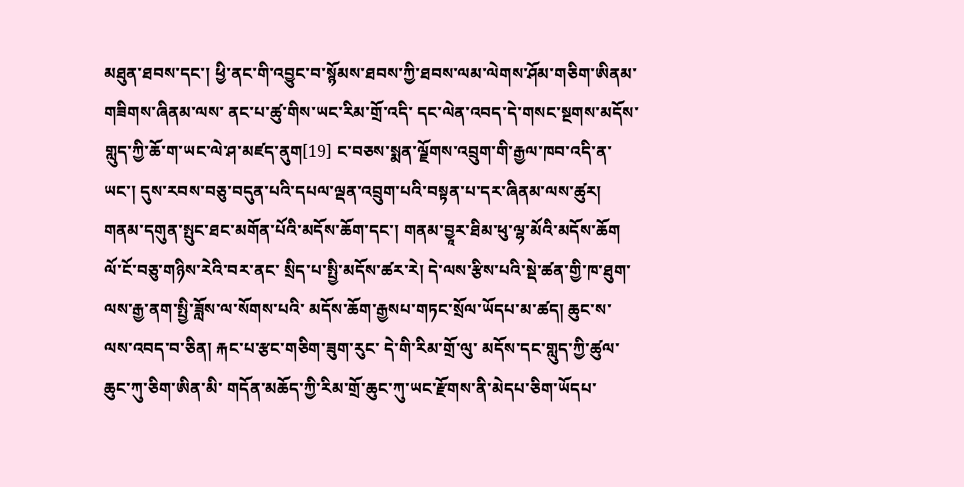མཐུན་ཐབས་དང་། ཕྱི་ནང་གི་འབྱུང་བ་སྙོམས་ཐབས་ཀྱི་ཐབས་ལམ་ལེགས་ཤོམ་གཅིག་ཨིནམ་གཟིགས་ཞིནམ་ལས་ ནང་པ་ཚུ་གིས་ཡང་རིམ་གྲོ་འདི་ དང་ལེན་འབད་དེ་གསང་སྔགས་མདོས་གླུད་ཀྱི་ཆོ་ག་ཡང་ལེ་ཤ་མཛད་ནུག[19] ང་བཅས་སྨན་ལྗོགས་འབྲུག་གི་རྒྱལ་ཁབ་འདི་ན་ཡང་། དུས་རབས་བཅུ་བདུན་པའི་དཔལ་ལྡན་འབྲུག་པའི་བསྟན་པ་དར་ཞིནམ་ལས་ཚུར། གནམ་དགུན་སྤུང་ཐང་མགོན་པོའི་མདོས་ཆོག་དང་། གནམ་བྱཱར་ཐིམ་ཕུ་ལྷ་མོའི་མདོས་ཆོག  ལོ་ངོ་བཅུ་གཉིས་རེའི་བར་ནང་ སྲིད་པ་སྤྱི་མདོས་ཚར་རེ། དེ་ལས་རྩིས་པའི་སྡེ་ཚན་གྱི་ཁ་ཐུག་ལས་རྒྱ་ནག་སྤྱི་ཟློས་ལ་སོགས་པའི་ མདོས་ཆོག་རྒྱསཔ་གཏང་སྲོལ་ཡོདཔ་མ་ཚད། ཆུང་ས་ལས་འབད་བ་ཅིན། རྐང་པ་རྩང་གཅིག་ཟུག་རུང་ དེ་གི་རིམ་གྲོ་ལུ་ མདོས་དང་གླུད་ཀྱི་ཚུལ་ཆུང་ཀུ་ཅིག་ཨིན་མི་ གདོན་མཆོད་ཀྱི་རིམ་གྲོ་ཆུང་ཀུ་ཡང་རྫོགས་ནི་མེདཔ་ཅིག་ཡོདཔ་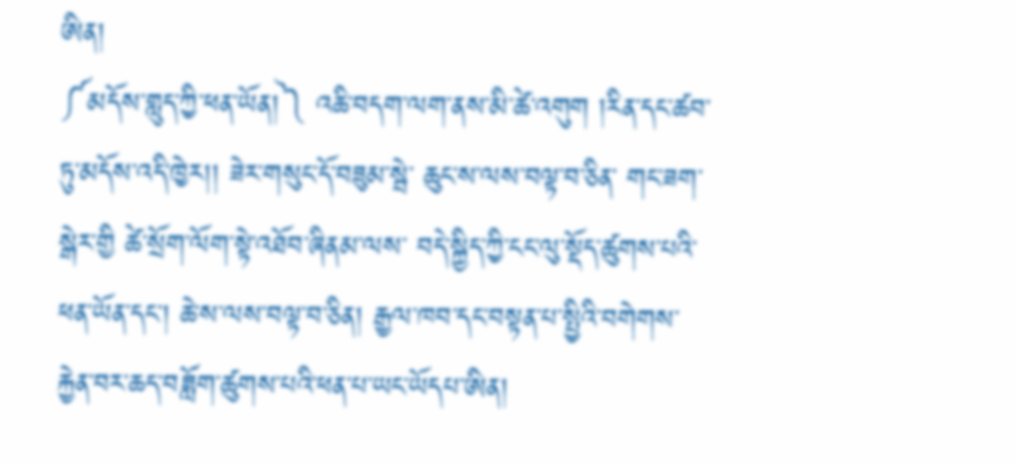ཨིན།
༼མདོས་གླུད་ཀྱི་ཕན་ཡོན།༽ འཆི་བདག་ལག་ནས་མི་ཚེ་འགུག །རིན་དང་ཚབ་ཏུ་མདོས་འདི་ཁྱེར།། ཟེར་གསུང་དོ་བཟུམ་སྦེ་ ཆུང་ས་ལས་བལྟ་བ་ཅིན་ གང་ཟག་སྒེར་གྱི ཚེ་སྲོག་ལོག་སྟེ་འཐོབ་ཞིནམ་ལས་ བདེ་སྐྱིད་ཀྱི་ངང་ལུ་སྡོད་ཚུགས་པའི་ཕན་ཡོན་དང་། ཆེ་ས་ལས་བལྟ་བ་ཅིན། རྒྱལ་ཁབ་དང་བསྟན་པ་སྤྱིའི་བགེགས་རྐྱེན་བར་ཆད་བཟློག་ཚུགས་པའི་ཕན་པ་ཡང་ཡོདཔ་ཨིན།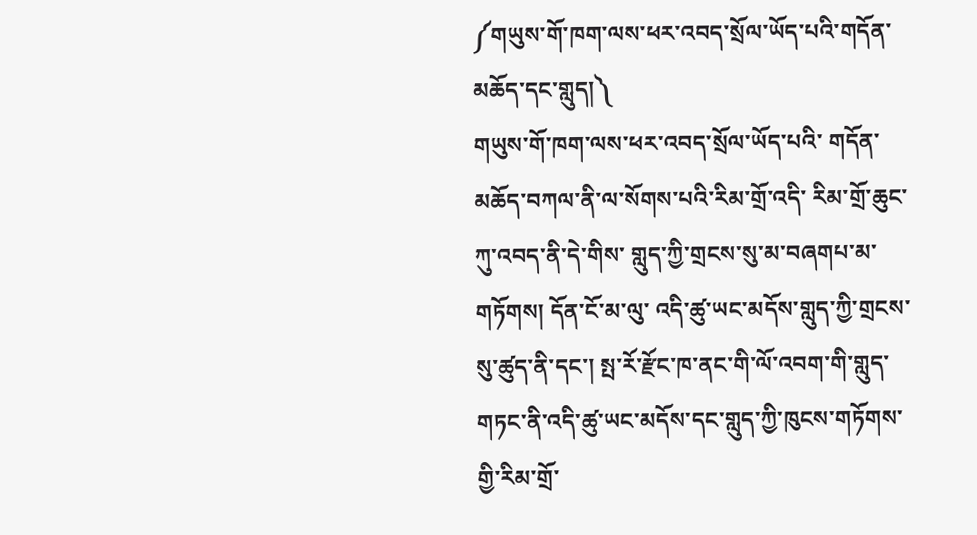༼གཡུས་གོ་ཁག་ལས་ཕར་འབད་སྲོལ་ཡོད་པའི་གདོན་མཆོད་དང་གླུད།༽
གཡུས་གོ་ཁག་ལས་ཕར་འབད་སྲོལ་ཡོད་པའི་ གདོན་མཆོད་བཀལ་ནི་ལ་སོགས་པའི་རིམ་གྲོ་འདི་ རིམ་གྲོ་ཆུང་ཀུ་འབད་ནི་དེ་གིས་ གླུད་ཀྱི་གྲངས་སུ་མ་བཞགཔ་མ་གཏོགས། དོན་ངོ་མ་ལུ་ འདི་ཚུ་ཡང་མདོས་གླུད་ཀྱི་གྲངས་སུ་ཚུད་ནི་དང་། སྤ་རོ་རྫོང་ཁ་ནང་གི་ལོ་འབག་གི་གླུད་གཏང་ནི་འདི་ཚུ་ཡང་མདོས་དང་གླུད་ཀྱི་ཁུངས་གཏོགས་གྱི་རིམ་གྲོ་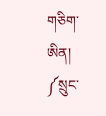གཅིག་ཨིན།
༼སྲུང་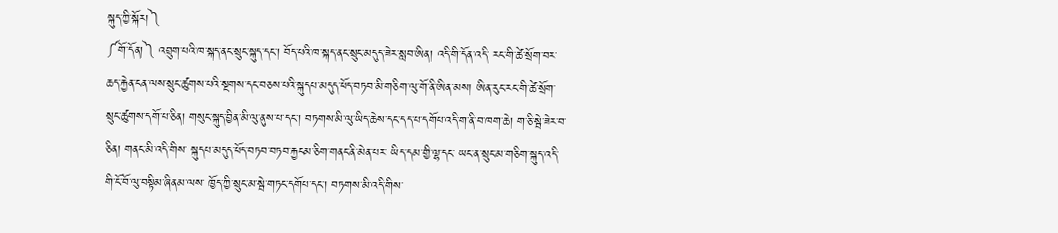སྐུད་ཀྱི་སྐོར།༽
༼གོ་དོན།༽ འབྲུག་པའི་ཁ་སྐད་ནང་སྲུང་སྐུད་དང་། བོད་པའི་ཁ་སྐད་ནང་སྲུང་མདུད་ཟེར་སླབ་ཨིན། འདི་གི་དོན་འདི་ རང་གི་ཚེ་སྲོག་བར་ཆད་རྐྱེན་ངན་ལས་སྲུང་ཚུགས་པའི་སྔགས་དང་བཅས་པའི་སྐུདཔ་མདུད་ཕོད་བཏབ་མི་གཅིག་ལུ་གོ་ནི་ཨིན་མས། ཨིན་རུང་རང་གི་ཚེ་སྲོག་སྲུང་ཚུགས་དགོ་པ་ཅིན། གསུང་སྐུད་བྱིན་མི་ལུ་ནུས་པ་དང་། བཏགས་མི་ལུ་ཡིད་ཆེས་དང་དད་པ་དགོཔ་འདི་ག་ནི་བ་ཁག་ཆེ། ག་ཅི་སྦེ་ཟེར་བ་ཅིན། གནང་མི་འདི་གིས་ སྐུདཔ་མདུད་ཕོད་བཏབ་བཏབ་རྐྱངམ་ཅིག་གནང་ནི་མེན་པར་ ཡིད་དམ་གྱི་ལྷ་དང་ ཡང་ན་སྲུང་མ་གཅིག་སྐུད་འདི་གི་ངོ་བོ་ལུ་བསྟིམ་ཞིནམ་ལས་ ཁྱོད་ཀྱི་སྲུང་མ་སྦེ་གཏང་དགོཔ་དང་། བཏགས་མི་འདི་གིས་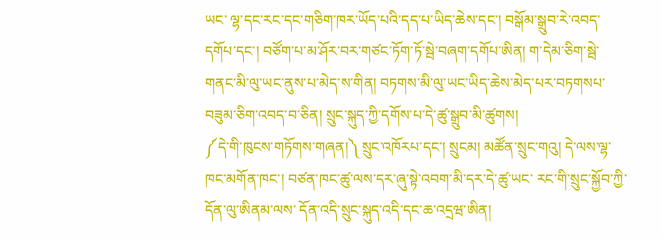ཡང་ ལྷ་དང་རང་དང་གཅིག་ཁར་ཡོད་པའི་དད་པ་ཡིད་ཆེས་དང་། བསྒོམ་སྒྲུབ་རེ་འབད་དགོཔ་དང་། བཙོག་པ་མ་ཤོར་བར་གཙང་ཏོག་ཏོ་སྦེ་བཞག་དགོཔ་ཨིན། ག་དེམ་ཅིག་སྦེ་གནང་མི་ལུ་ཡང་ནུས་པ་མེད་ས་གིན། བཏགས་མི་ལུ་ཡང་ཡིད་ཆེས་མེད་པར་བཏགསཔ་བཟུམ་ཅིག་འབད་བ་ཅིན། སྲུང་སྐུད་ཀྱི་དགོས་པ་དེ་ཚུ་སྒྲུབ་མི་ཚུགས།
༼དེ་གི་ཁུངས་གཏོགས་གཞན།༽ སྲུང་འཁོརཔ་དང་། སྲུངམ། མཚོན་སྲུང་གའུ། དེ་ལས་ལྷ་ཁང་མགོན་ཁང་། བཙན་ཁང་ཚུ་ལས་དར་ཞུ་སྟེ་འབག་མི་དར་དེ་ཚུ་ཡང་ རང་གི་སྲུང་སྐྱོབ་ཀྱི་དོན་ལུ་ཨིནམ་ལས་ དོན་འདི་སྲུང་སྐུད་འདི་དང་ཆ་འདྲཝ་ཨིན།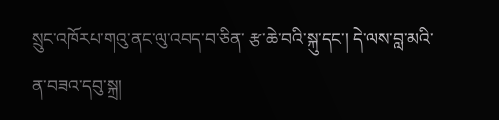སྲུང་འཁོརཔ་གའུ་ནང་ལུ་འབད་བ་ཅིན་ རྩ་ཆེ་བའི་སྐུ་དང་། དེ་ལས་བླ་མའི་ན་བཟའ་དབུ་སྐྲ།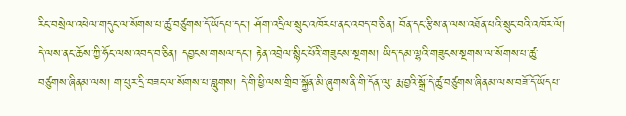རིང་བསྲེལ་འཕེལ་གདུང་ལ་སོགས་པ་ཚུ་བཙུགས་དོ་ཡོདཔ་དང་། ཤོག་འདྲིལ་སྲུང་འཁོརཔ་ནང་འབད་བ་ཅིན། བོན་དང་རྩིས་ན་ལས་འཐོན་པའི་སྲུང་བའི་འཁོར་ལོ། དེ་ལས་ནང་ཆོས་ཀྱི་ཧོང་ལས་འབད་བ་ཅིན། དབྱངས་གསལ་དང་། རྟེན་འབྲེལ་སྙིང་པོའི་གཟུངས་སྔགས། ཡིད་དམ་ལྷའི་གཟུངས་སྔགས་ལ་སོགས་པ་ཚུ་བཙུགས་ཞིནམ་ལས། ག་པུར་དྲི་བཟང་ལ་སོགས་པ་བླུགས། དེ་གི་ཕྱི་ལས་གྲིབ་སྐྱོན་མི་ཞུགས་ནི་གི་དོན་ལུ་ རྨ་བྱའི་སྒྲོ་དེ་ཚུ་བཙུགས་ཞིནམ་ལས་བཟོ་དོ་ཡོདཔ་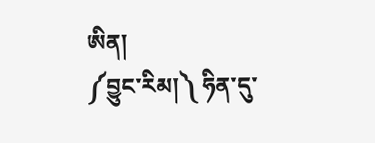ཨིན།
༼བྱུང་རིམ།༽ ཧིན་དུ་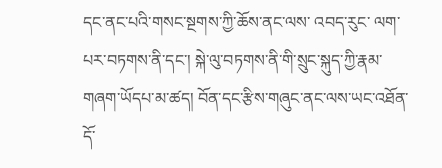དང་ནང་པའི་གསང་སྔགས་ཀྱི་ཆོས་ནང་ལས་ འབད་རུང་ ལག་པར་བཏགས་ནི་དང་། སྐེ་ལུ་བཏགས་ནི་གི་སྲུང་སྐུད་ཀྱི་རྣམ་གཞག་ཡོདཔ་མ་ཚད། བོན་དང་རྩིས་གཞུང་ནང་ལས་ཡང་འཐོན་དོ་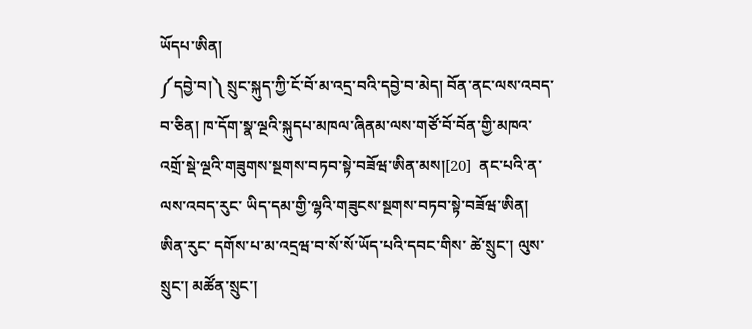ཡོདཔ་ཨིན།
༼དབྱེ་བ།༽ སྲུང་སྐུད་ཀྱི་ངོ་བོ་མ་འདྲ་བའི་དབྱེ་བ་མེད། བོན་ནང་ལས་འབད་བ་ཅིན། ཁ་དོག་སྣ་ལྔའི་སྐུདཔ་མཁལ་ཞིནམ་ལས་གཙོ་བོ་བོན་གྱི་མཁའ་འགྲོ་སྡེ་ལྔའི་གཟུགས་སྔགས་བཏབ་སྟེ་བཟོཝ་ཨིན་མས།[20]  ནང་པའི་ན་ལས་འབད་རུང་ ཡིད་དམ་གྱི་ལྷའི་གཟུངས་སྔགས་བཏབ་སྟེ་བཟོཝ་ཨིན། ཨིན་རུང་ དགོས་པ་མ་འདྲཝ་བ་སོ་སོ་ཡོད་པའི་དབང་གིས་ ཚེ་སྲུང་། ལུས་སྲུང་། མཚོན་སྲུང་།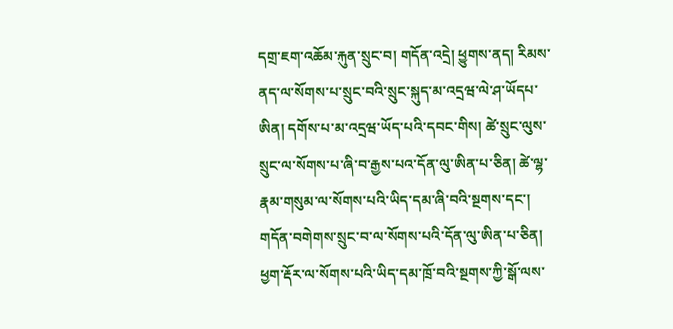དགྲ་ཇག་འཆོམ་རྐུན་སྲུང་བ། གདོན་འདྲེ། ཕྱུགས་ནད། རིམས་ནད་ལ་སོགས་པ་སྲུང་བའི་སྲུང་སྐུད་མ་འདྲཝ་ལེ་ཤ་ཡོདཔ་ཨིན། དགོས་པ་མ་འདྲཝ་ཡོད་པའི་དབང་གིས། ཚེ་སྲུང་ལུས་སྲུང་ལ་སོགས་པ་ཞི་བ་རྒྱས་པའ་དོན་ལུ་ཨིན་པ་ཅིན། ཚེ་ལྷ་རྣམ་གསུམ་ལ་སོགས་པའི་ཡིད་དམ་ཞི་བའི་སྔགས་དང་། གདོན་བགེགས་སྲུང་བ་ལ་སོགས་པའི་དོན་ལུ་ཨིན་པ་ཅིན། ཕྱག་རྡོར་ལ་སོགས་པའི་ཡིད་དམ་ཁྲོ་བའི་སྔགས་ཀྱི་སྒོ་ལས་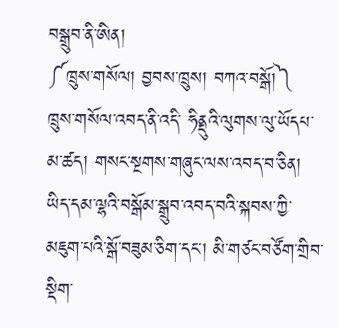བསྒྲུབ་ནི་ཨིན།
༼ཁྲུས་གསོལ། བྱབས་ཁྲུས། བཀའ་བསྒོ།༽
ཁྲུས་གསོལ་འབད་ནི་འདི་ ཧིནྡུའི་ལུགས་ལུ་ཡོདཔ་མ་ཚད། གསང་སྔགས་གཞུང་ལས་འབད་བ་ཅིན། ཡིད་དམ་ལྷའི་བསྒོམ་སྒྲུབ་འབད་བའི་སྐབས་ཀྱི་མཇུག་པའི་སྒོ་བཟུམ་ཅིག་དང་། མི་གཙང་བཙོག་གྲིབ་སྡིག་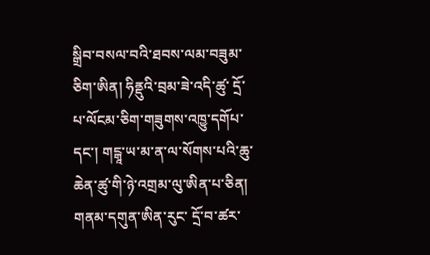སྒྲིབ་བསལ་བའི་ཐབས་ལམ་བཟུམ་ཅིག་ཨིན། ཧིནྡུའི་བྲམ་ཟེ་འདི་ཚུ་ དྲོ་པ་ལོངམ་ཅིག་གཟུགས་འཁྱུ་དགོཔ་དང་། གངྒཱ་ཡ་མ་ན་ལ་སོགས་པའི་ཆུ་ཆེན་ཚུ་གི་ཉེ་འགྲམ་ལུ་ཨིན་པ་ཅིན། གནམ་དགུན་ཨིན་རུང་ དྲོ་བ་ཚར་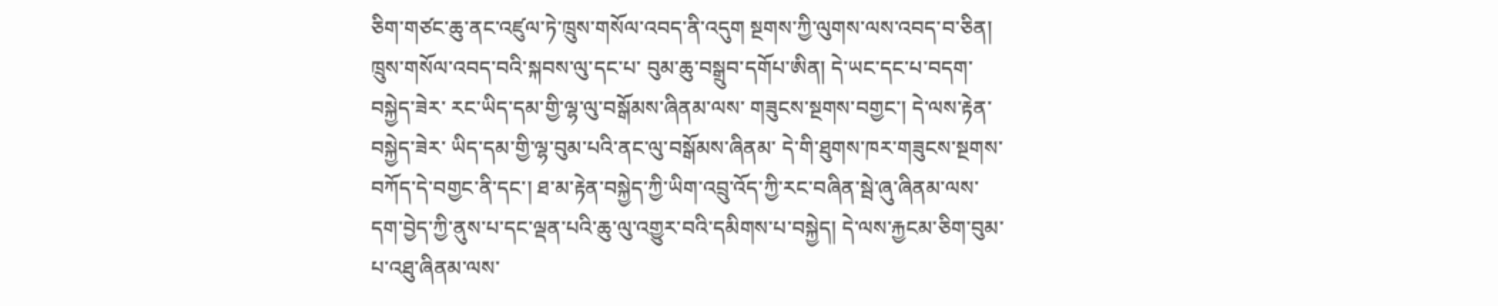ཅིག་གཙང་ཆུ་ནང་འཛུལ་ཏེ་ཁྲུས་གསོལ་འབད་ནི་འདུག སྔགས་ཀྱི་ལུགས་ལས་འབད་བ་ཅིན། ཁྲུས་གསོལ་འབད་བའི་སྐབས་ལུ་དང་པ་ བུམ་ཆུ་བསྒྲུབ་དགོཔ་ཨིན། དེ་ཡང་དང་པ་བདག་བསྐྱེད་ཟེར་ རང་ཡིད་དམ་གྱི་ལྷ་ལུ་བསྒོམས་ཞིནམ་ལས་ གཟུངས་སྔགས་བགྱང་། དེ་ལས་རྟེན་བསྐྱེད་ཟེར་ ཡིད་དམ་གྱི་ལྷ་བུམ་པའི་ནང་ལུ་བསྒོམས་ཞིནམ་ དེ་གི་ཐུགས་ཁར་གཟུངས་སྔགས་བཀོད་དེ་བགྱང་ནི་དང་། ཐ་མ་རྟེན་བསྐྱེད་ཀྱི་ཡིག་འབྲུ་འོད་ཀྱི་རང་བཞིན་སྦེ་ཞུ་ཞིནམ་ལས་ དག་བྱེད་ཀྱི་ནུས་པ་དང་ལྡན་པའི་ཆུ་ལུ་འགྱུར་བའི་དམིགས་པ་བསྐྱེད། དེ་ལས་རྐྱངམ་ཅིག་བུམ་པ་འཐུ་ཞིནམ་ལས་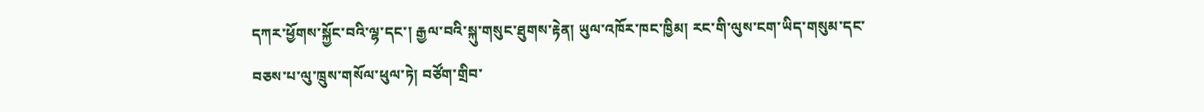དཀར་ཕྱོགས་སྐྱོང་བའི་ལྷ་དང་། རྒྱལ་བའི་སྐུ་གསུང་ཐུགས་རྟེན། ཡུལ་འཁོར་ཁང་ཁྱིམ། རང་གི་ལུས་ངག་ཡིད་གསུམ་དང་བཅས་པ་ལུ་ཁྲུས་གསོལ་ཕུལ་ཏེ། བཙོག་གྲིབ་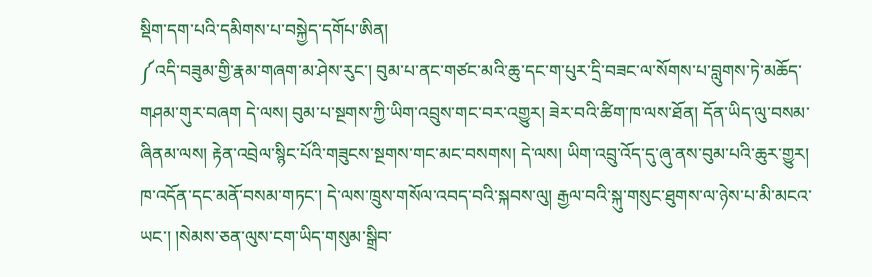སྡིག་དག་པའི་དམིགས་པ་བསྐྱེད་དགོཔ་ཨིན།
༼འདི་བཟུམ་གྱི་རྣམ་གཞག་མ་ཤེས་རུང་། བུམ་པ་ནང་གཙང་མའི་ཆུ་དང་ག་པུར་དྲི་བཟང་ལ་སོགས་པ་བླུགས་ཏེ་མཆོད་གཤམ་གུར་བཞག དེ་ལས། བུམ་པ་སྔགས་ཀྱི་ཡིག་འབྲུས་གང་བར་འགྱུར། ཟེར་བའི་ཚིག་ཁ་ལས་ཐོན། དོན་ཡིད་ལུ་བསམ་ཞིནམ་ལས། རྟེན་འབྲེལ་སྙིང་པོའི་གཟུངས་སྔགས་གང་མང་བསགས། དེ་ལས། ཡིག་འབྲུ་འོད་དུ་ཞུ་ནས་བུམ་པའི་ཆུར་གྱུར། ཁ་འདོན་དང་མནོ་བསམ་གཏང་། དེ་ལས་ཁྲུས་གསོལ་འབད་བའི་སྐབས་ལུ། རྒྱལ་བའི་སྐུ་གསུང་ཐུགས་ལ་ཉེས་པ་མི་མངའ་ཡང་། །སེམས་ཅན་ལུས་ངག་ཡིད་གསུམ་སྒྲིབ་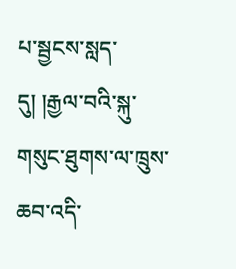པ་སྦྱངས་སླད་དུ། །རྒྱལ་བའི་སྐུ་གསུང་ཐུགས་ལ་ཁྲུས་ཆབ་འདི་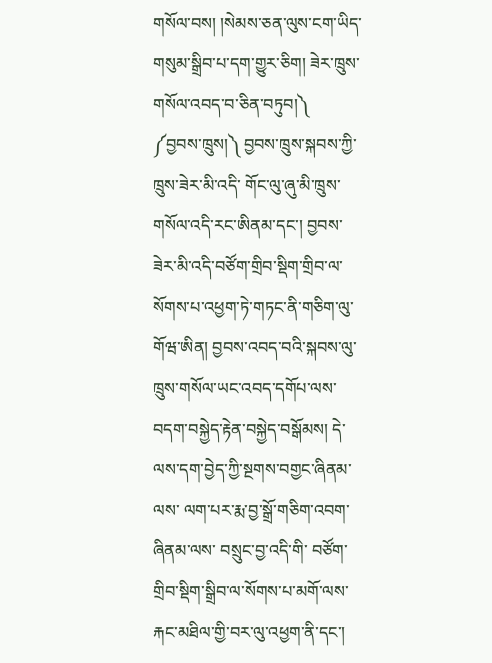གསོལ་བས། །སེམས་ཅན་ལུས་ངག་ཡིད་གསུམ་སྒྲིབ་པ་དག་གྱུར་ཅིག། ཟེར་ཁྲུས་གསོལ་འབད་བ་ཅིན་བཏུབ།༽
༼བྱབས་ཁྲུས།༽ བྱབས་ཁྲུས་སྐབས་ཀྱི་ཁྲུས་ཟེར་མི་འདི་ གོང་ལུ་ཞུ་མི་ཁྲུས་གསོལ་འདི་རང་ཨིནམ་དང་། བྱབས་ཟེར་མི་འདི་བཙོག་གྲིབ་སྡིག་གྲིབ་ལ་སོགས་པ་འཕྱག་ཏེ་གཏང་ནི་གཅིག་ལུ་གོཝ་ཨིན། བྱབས་འབད་བའི་སྐབས་ལུ་ཁྲུས་གསོལ་ཡང་འབད་དགོཔ་ལས་ བདག་བསྐྱེད་རྟེན་བསྐྱེད་བསྒོམས། དེ་ལས་དག་བྱེད་ཀྱི་སྔགས་བགྱང་ཞིནམ་ལས་ ལག་པར་རྨ་བྱ་སྒྲོ་གཅིག་འབག་ཞིནམ་ལས་ བསྲུང་བྱ་འདི་གི་ བཙོག་གྲིབ་སྡིག་སྒྲིབ་ལ་སོགས་པ་མགོ་ལས་རྐང་མཐིལ་གྱི་བར་ལུ་འཕྱག་ནི་དང་།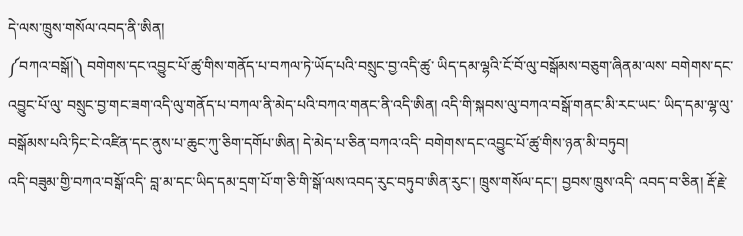དེ་ལས་ཁྲུས་གསོལ་འབད་ནི་ཨིན།
༼བཀའ་བསྒོ།༽ བགེགས་དང་འབྱུང་པོ་ཚུ་གིས་གནོད་པ་བཀལ་ཏེ་ཡོད་པའི་བསྲུང་བྱ་འདི་ཚུ་ ཡིད་དམ་ལྷའི་ངོ་བོ་ལུ་བསྒོམས་བཅུག་ཞིནམ་ལས་ བགེགས་དང་འབྱུང་པོ་ལུ་ བསྲུང་བྱ་གང་ཟག་འདི་ལུ་གནོད་པ་བཀལ་ནི་མེད་པའི་བཀའ་གནང་ནི་འདི་ཨིན། འདི་གི་སྐབས་ལུ་བཀའ་བསྒོ་གནང་མི་རང་ཡང་ ཡིད་དམ་ལྷ་ལུ་བསྒོམས་པའི་ཏིང་ངེ་འཛིན་དང་ནུས་པ་ཆུང་ཀུ་ཅིག་དགོཔ་ཨིན། དེ་མེད་པ་ཅིན་བཀའ་འདི་ བགེགས་དང་འབྱུང་པོ་ཚུ་གིས་ཉན་མི་བཏུབ།
འདི་བཟུམ་གྱི་བཀའ་བསྒོ་འདི་ བླ་མ་དང་ཡིད་དམ་དྲག་པོ་ག་ཅི་གི་སྒོ་ལས་འབད་རུང་བཏུབ་ཨིན་རུང་། ཁྲུས་གསོལ་དང་། བྱབས་ཁྲུས་འདི་ འབད་བ་ཅིན། རྡོ་རྗེ་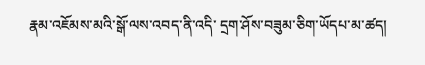རྣམ་འཇོམས་མའི་སྒོ་ལས་འབད་ནི་འདི་ དྲག་ཤོས་བཟུམ་ཅིག་ཡོདཔ་མ་ཚད།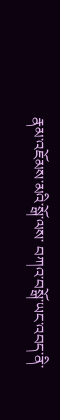རྣམ་འཇོམས་མའི་སྒོ་ལས་ བཀའ་བསྒོ་ཡང་འབད་ནི་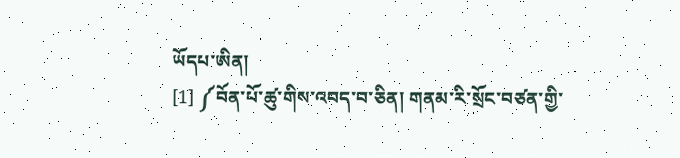ཡོདཔ་ཨིན།
[1] ༼བོན་པོ་ཚུ་གིས་འབད་བ་ཅིན། གནམ་རི་སྲོང་བཙན་གྱི་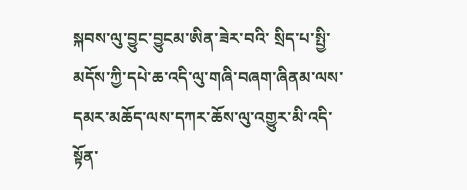སྐབས་ལུ་བྱུང་བྱུངམ་ཨིན་ཟེར་བའི་ སྲིད་པ་སྤྱི་མདོས་ཀྱི་དཔེ་ཆ་འདི་ལུ་གཞི་བཞག་ཞིནམ་ལས་ དམར་མཆོད་ལས་དཀར་ཆོས་ལུ་འགྱུར་མི་འདི་སྟོན་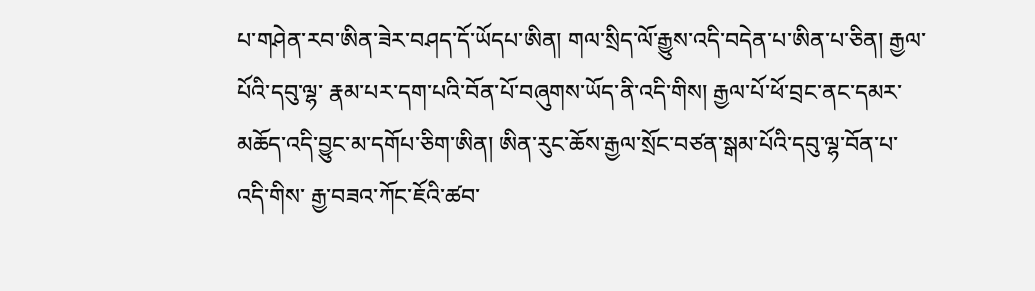པ་གཤེན་རབ་ཨིན་ཟེར་བཤད་དོ་ཡོདཔ་ཨིན། གལ་སྲིད་ལོ་རྒྱུས་འདི་བདེན་པ་ཨིན་པ་ཅིན། རྒྱལ་པོའི་དབུ་ལྷ་ རྣམ་པར་དག་པའི་བོན་པོ་བཞུགས་ཡོད་ནི་འདི་གིས། རྒྱལ་པོ་ཕོ་བྲང་ནང་དམར་མཆོད་འདི་བྱུང་མ་དགོཔ་ཅིག་ཨིན། ཨིན་རུང་ཆོས་རྒྱལ་སྲོང་བཙན་སྒམ་པོའི་དབུ་ལྷ་བོན་པ་འདི་གིས་ རྒྱ་བཟའ་ཀོང་ཇོའི་ཚབ་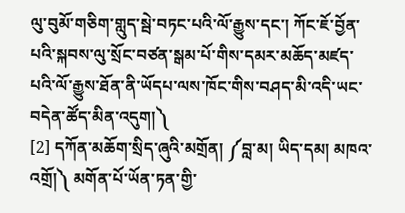ལུ་བུམོ་གཅིག་གླུད་སྦེ་བཏང་པའི་ལོ་རྒྱུས་དང་། ཀོང་ཇོ་བྱོན་པའི་སྐབས་ལུ་སྲོང་བཙན་སྒམ་པོ་གིས་དམར་མཆོད་མཛད་པའི་ལོ་རྒྱུས་ཐོན་ནི་ཡོདཔ་ལས་ཁོང་གིས་བཤད་མི་འདི་ཡང་བདེན་ཚོད་མིན་འདུག།༽
[2] དཀོན་མཆོག་སྲིད་ཞུའི་མགྲོན། ༼བླ་མ། ཡིད་དམ། མཁའ་འགྲོ།༽ མགོན་པོ་ཡོན་ཏན་གྱི་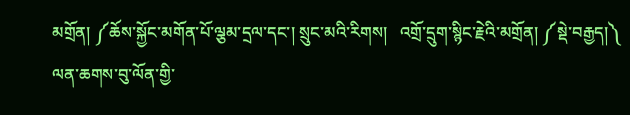མགྲོན། ༼ཆོས་སྐྱོང་མགོན་པོ་ལྕམ་དྲལ་དང་། སྲུང་མའི་རིགས།   འགྲོ་དྲུག་སྙིང་རྗེའི་མགྲོན། ༼སྡེ་བརྒྱད།༽ ལན་ཆགས་བུ་ལོན་གྱི་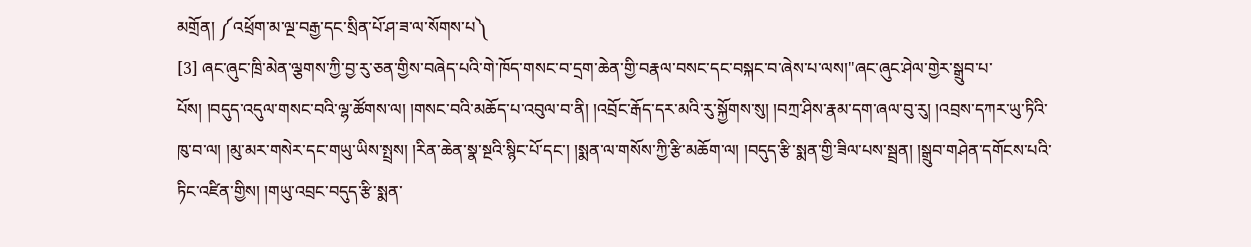མགྲོན། ༼འཕྲོག་མ་ལྔ་བརྒྱ་དང་སྲིན་པོ་ཤ་ཟ་ལ་སོགས་པ༽
[3] ཞང་ཞུང་ཁྲི་མེན་ལྕགས་ཀྱི་བྱ་རུ་ཅན་གྱིས་བཞེད་པའི་གེ་ཁོད་གསང་བ་དྲག་ཆེན་གྱི་བརྣལ་བསང་དང་བསྐང་བ་ཞེས་པ་ལས།"ཞང་ཞུང་ཤེལ་གྱེར་སྒྲུབ་པ་པོས། །བདུད་འདུལ་གསང་བའི་ལྷ་ཚོགས་ལ། །གསང་བའི་མཆོད་པ་འབུལ་བ་ནི། །འབྲོང་རྒོད་དར་མའི་རུ་སྐྱོགས་སུ། །བཀྲ་ཤིས་རྣམ་དག་ཞལ་བུ་རུ། །འབྲས་དཀར་ཡུ་ཏིའི་ཁུ་བ་ལ། །མུ་མར་གསེར་དང་གཡུ་ཡིས་སྤྲས། །རིན་ཆེན་སྣ་སྔའི་སྙིང་པོ་དང་། །སྨན་ལ་གསོས་ཀྱི་རྩི་མཆོག་ལ། །བདུད་རྩི་སྨན་གྱི་ཟིལ་པས་སྦྲན། །སྒྲུབ་གཤེན་དགོངས་པའི་ཏིང་འཛིན་གྱིས། །གཡུ་འབྲང་བདུད་རྩི་སྨན་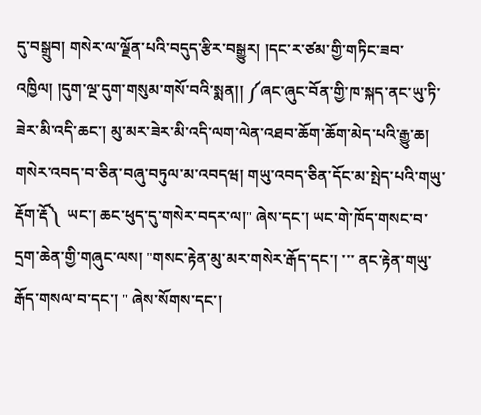དུ་བསྒྲུབ། གསེར་ལ་ལྗོན་པའི་བདུད་རྩིར་བསྒྱུར། །དང་ར་ཙམ་གྱི་གཏིང་ཟབ་འཁྱིལ། །དུག་ལྔ་དུག་གསུམ་གསོ་བའི་སྨན།། ༼ཞང་ཞུང་བོན་གྱི་ཁ་སྐད་ནང་ཡུ་ཏི་ཟེར་མི་འདི་ཆང་། མུ་མར་ཟེར་མི་འདི་ལག་ལེན་འཐབ་ཆོག་ཆོག་མེད་པའི་རྒྱུ་ཆ། གསེར་འབད་བ་ཅིན་བཞུ་བཏུལ་མ་འབདཝ། གཡུ་འབད་ཅིན་དོང་མ་སྤེད་པའི་གཡུ་རྡོག་རྡོ༽  ཡང་། ཆང་ཕུད་དུ་གསེར་བདར་ལ།" ཞེས་དང་། ཡང་གེ་ཁོད་གསང་བ་དྲག་ཆེན་གྱི་གཞུང་ལས། "གསང་རྟེན་མུ་མར་གསེར་རྒོད་དང་། ་་་ ནང་རྟེན་གཡུ་རྒོད་གསལ་བ་དང་། " ཞེས་སོགས་དང་།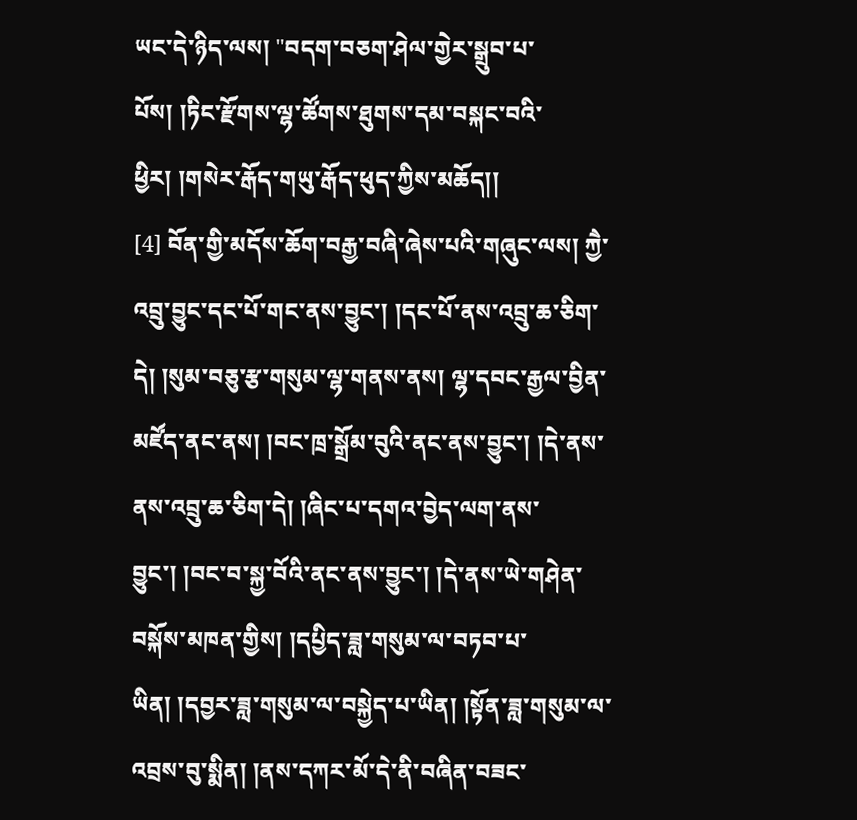ཡང་དེ་ཉིད་ལས། "བདག་བཅག་ཤེལ་གྱེར་སྒྲུབ་པ་པོས། །ཏིང་རྫོགས་ལྷ་ཚོགས་ཐུགས་དམ་བསྐང་བའི་ཕྱིར། །གསེར་རྒོད་གཡུ་རྒོད་ཕུད་ཀྱིས་མཆོད།།
[4] བོན་གྱི་མདོས་ཆོག་བརྒྱ་བཞི་ཞེས་པའི་གཞུང་ལས། ཀྱཻ་འབྲུ་བྱུང་དང་པོ་གང་ནས་བྱུང་། །དང་པོ་ནས་འབྲུ་ཆ་ཅིག་དེ། །སུམ་བཅུ་རྩ་གསུམ་ལྷ་གནས་ནས། ལྷ་དབང་རྒྱལ་བྱིན་མཛོད་ནང་ནས། །བང་ཁྲ་སྒྲོམ་བུའི་ནང་ནས་བྱུང་། །དེ་ནས་ནས་འབྲུ་ཆ་ཅིག་དེ། །ཞིང་པ་དགའ་བྱེད་ལག་ནས་བྱུང་། །བང་བ་སྐྱ་བོའི་ནང་ནས་བྱུང་། །དེ་ནས་ཡེ་གཤེན་བསྐོས་མཁན་གྱིས། །དཔྱིད་ཟླ་གསུམ་ལ་བཏབ་པ་ཡིན། །དབྱར་ཟླ་གསུམ་ལ་བསྐྱེད་པ་ཡིན། །སྟོན་ཟླ་གསུམ་ལ་འབྲས་བུ་སྨིན། །ནས་དཀར་མོ་དེ་ནི་བཞིན་བཟང་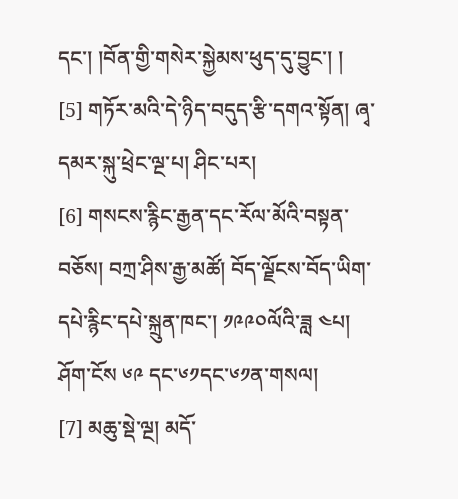དང་། །བོན་གྱི་གསེར་སྐྱེམས་ཕུད་དུ་བྱུང་། །
[5] གཏོར་མའི་དེ་ཉིད་བདུད་རྩི་དགའ་སྟོན། ཞྭ་དམར་སྐུ་ཕྲེང་ལྔ་པ། ཤིང་པར།
[6] གསངས་རྙིང་རྒྱན་དང་རོལ་མོའི་བསྟན་བཅོས། བཀྲ་ཤིས་རྒྱ་མཚོ། བོད་ལྗོངས་བོད་ཡིག་དཔེ་རྙིང་དཔེ་སྐྲུན་ཁང་། ༡༩༩༠ལོའི་ཟླ ༤པ། ཤོག་ངོས ༦༩ དང་༦༡དང་༦༡ན་གསལ།
[7] མཆུ་སྡེ་ལྔ། མདོ་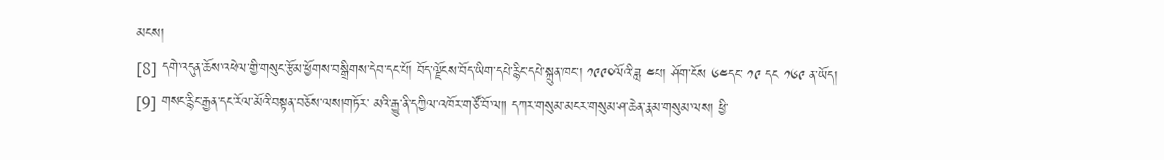མངས།
[8] དགེ་འདུན་ཆོས་འཕེལ་གྱི་གསུང་རྩོམ་ཕྱོགས་བསྒྲིགས་དེབ་དང་པོ། བོད་ལྗོངས་བོད་ཡིག་དཔེ་རྙིང་དཔེ་སྐྲུན་ཁང་། ༡༩༩༠ལོའི་ཟླ ༤པ། ཤོག་ངོས ༦༤དང་ ༡༩ དང ༡༦༩ ན་ཡོད།
[9] གསང་རྙིང་རྒྱན་དང་རོལ་མོའི་བསྟན་བཅོས་ལས།གཏོར་ མའི་རྒྱུ་ནི་དཀྱིལ་འཁོར་གཙོ་བོ་ལ༎ དཀར་གསུམ་མངར་གསུམ་ཤ་ཆེན་རྣམ་གསུམ་ལས། ཕྱི་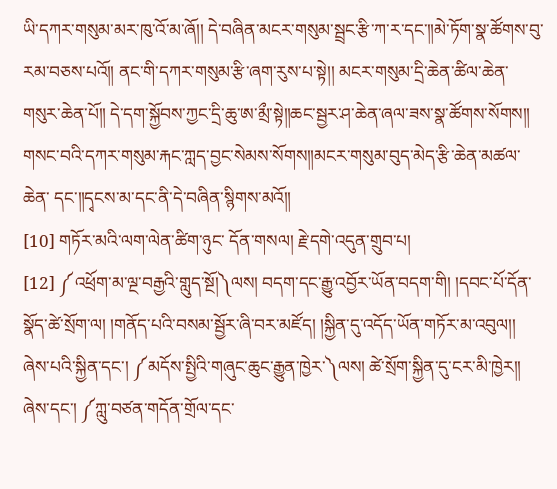ཡི་དཀར་གསུམ་མར་ཁུ་འོ་མ་ཞོ།། དེ་བཞིན་མངར་གསུམ་སྦྲང་རྩི་ཀ་ར་དང་༎མེ་ཏོག་སྣ་ཚོགས་བུ་རམ་བཅས་པའོ༎ ནང་གི་དཀར་གསུམ་རྩི་ཞག་རུས་པ་སྟེ།། མངར་གསུམ་དྲི་ཆེན་ཚིལ་ཆེན་གསུར་ཆེན་པོ༎ དེ་དག་སྐྱོབས་ཀྱང་དྲི་ཆུ་ཨ་མྲྀ་སྟེ༎ཆང་སྦྱར་ཤ་ཆེན་ཞལ་ཟས་སྣ་ཚོགས་སོགས༎ གསང་བའི་དཀར་གསུམ་རྐང་ཀླད་བྱང་སེམས་སོགས༎མངར་གསུམ་བུད་མེད་རྩི་ཆེན་མཚལ་ཆེན་ དང་༎དྭངས་མ་དང་ནི་དེ་བཞིན་སྙིགས་མའོ༎
[10] གཏོར་མའི་ལག་ལེན་ཚིག་ཉུང་ དོན་གསལ། རྗེ་དགེ་འདུན་གྲུབ་པ།
[12] ༼འཕྲོག་མ་ལྔ་བརྒྱའི་གླུད་སྔོ།༽ལས། བདག་དང་རྒྱུ་འབྱོར་ཡོན་བདག་གི། །དབང་པོ་དོན་སྣོད་ཚེ་སྲོག་ལ། །གནོད་པའི་བསམ་སྦྱོར་ཞི་བར་མཛོད། །སྐྱིན་དུ་འདོད་ཡོན་གཏོར་མ་འབུལ།། ཞེས་པའི་སྐྱིན་དང་། ༼མདོས་སྤྱིའི་གཞུང་ཆུང་རྒྱུན་ཁྱེར་༽ལས། ཚེ་སྲོག་སྐྱིན་དུ་ངར་མི་ཁྱེར།། ཞེས་དང་། ༼ཀླུ་བཙན་གདོན་གྲོལ་དང་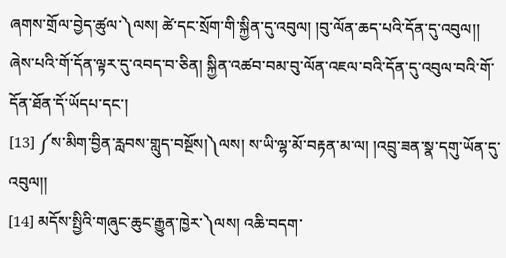ཞགས་གྲོལ་བྱེད་ཚུལ་༽ལས། ཚེ་དང་སྲོག་གི་སྐྱིན་དུ་འབུལ། །བུ་ལོན་ཆད་པའི་དོན་དུ་འབུལ།། ཞེས་པའི་གོ་དོན་ལྟར་དུ་འབད་བ་ཅིན། སྐྱིན་འཚབ་བམ་བུ་ལོན་འཇལ་བའི་དོན་དུ་འབུལ་བའི་གོ་དོན་ཐོན་དོ་ཡོདཔ་དང་།
[13] ༼ས་མིག་བྱིན་རླབས་གླུད་བསྔོས།༽ལས། ས་ཡི་ལྷ་མོ་བརྟན་མ་ལ། །འབྲུ་ཟན་སྣ་དགུ་ཡོན་དུ་འབུལ།།
[14] མདོས་སྤྱིའི་གཞུང་ཆུང་རྒྱུན་ཁྱེར་༽ལས། འཆི་བདག་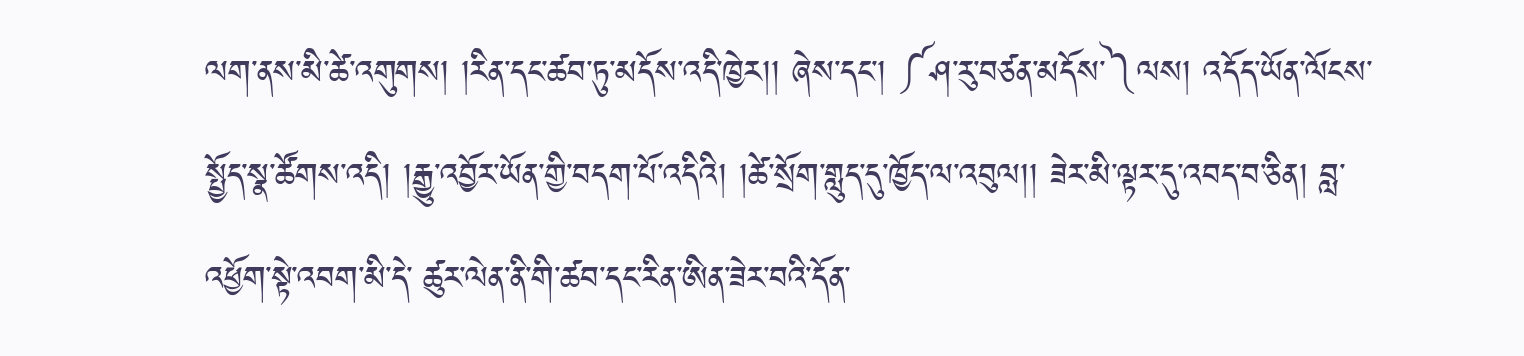ལག་ནས་མི་ཚེ་འགུགས། །རིན་དང་ཚབ་ཏུ་མདོས་འདི་ཁྱེར།། ཞེས་དང་། ༼ཤ་རུ་བཙན་མདོས་༽ལས། འདོད་ཡོན་ལོངས་སྤྱོད་སྣ་ཚོགས་འདི། །རྒྱུ་འབྱོར་ཡོན་གྱི་བདག་པོ་འདིའི། །ཚེ་སྲོག་གླུད་དུ་ཁྱོད་ལ་འབུལ།། ཟེར་མི་ལྟར་དུ་འབད་བ་ཅིན། བླ་འཕྱོག་སྟེ་འབག་མི་དེ་ ཚུར་ལེན་ནི་གི་ཚབ་དང་རིན་ཨིན་ཟེར་བའི་དོན་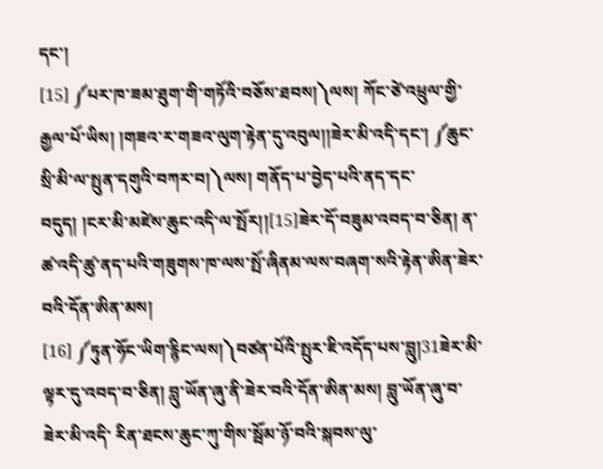དང་།
[15] ༼པར་ཁ་ཟམ་ཐུག་གི་གཏོའི་བཅོས་ཐབས།༽ལས། ཀོང་ཙེ་འཕྲུལ་གྱི་རྒྱལ་པོ་ཡིས། །གཟའ་ར་གཟའ་ལུག་རྟེན་དུ་འབུལ།།ཟེར་མི་འདི་དང་། ༼ཆུང་སྲི་མི་ལ་སྤུན་དགུའི་བཀར་བ།༽ལས། གནོད་པ་བྱེད་པའི་ནད་དང་བདུད། །ངར་མི་མཛེས་ཆུང་འདི་ལ་སྤོར།།[15]ཟེར་དོ་བཟུམ་འབད་བ་ཅིན། ན་ཚ་འདི་ཚུ་ནད་པའི་གཟུགས་ཁ་ལས་སྤོ་ཞིནམ་ལས་བཞག་སའི་རྟེན་ཨིན་ཟེར་བའི་དོན་ཨིན་མས།
[16] ༼ཏུན་ཧོང་ཡིག་རྙིང་ལས།༽བཙན་པོའི་སྤུར་ཇི་འདོད་པས་བླུ།31ཟེར་མི་ལྟར་དུ་འབད་བ་ཅིན། བླུ་ཡོན་ཞུ་ནི་ཟེར་བའི་དོན་ཨིན་མས། བླུ་ཡོན་ཞུ་བ་ཟེར་མི་འདི་ རིན་ཐངས་ཆུང་ཀུ་གིས་སྦོམ་ཉོ་བའི་སྐབས་ལུ་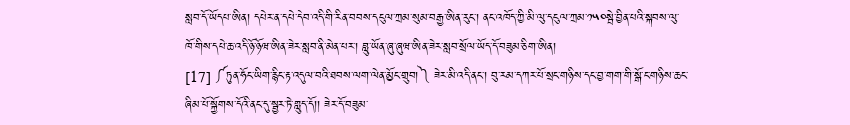སླབ་དོ་ཡོདཔ་ཨིན། དཔེར་ན་དཔེ་དེབ་འདི་གི་རིན་བབས་དངུལ་ཀྲམ་སུམ་བརྒྱ་ཨིན་རུང་། ནང་འཁོད་ཀྱི་མི་ལུ་དངུལ་ཀྲམ་༡༥༠སྦེ་བྱིན་པའི་སྐབས་ལུ་ ཁོ་གིས་དཔེ་ཆ་འདི་ཉོ་ཉོཝ་ཨིན་ཟེར་སླབ་ནི་མེན་པར་། བླུ་ཡོན་ཞུ་ཞུཝ་ཨིན་ཟེར་སླབ་སྲོལ་ཡོད་དོ་བཟུམ་ཅིག་ཨིན།
[17] ༼ཏུན་ཧོང་ཡིག་རྙིང་རྟ་འདུལ་བའི་ཐབས་ལག་ལེན་མྱོང་གྲུབ།༽ ཟེར་མི་འདི་ནང་། བུ་རམ་དཀར་པོ་སྲང་གཉིས་དང་བྱ་གག་གི་སྒོ་ང་གཉིས་ཆང་ཞིམ་པོ་སྐྱོགས་དོའི་ནང་དུ་སྦྱར་ཏེ་གླུད་དོ།། ཟེར་དོ་བཟུམ་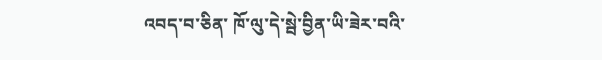འབད་བ་ཅིན་ ཁོ་ལུ་དེ་སྦེ་བྱིན་ཡི་ཟེར་བའི་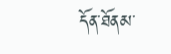དོན་ཐོནམ་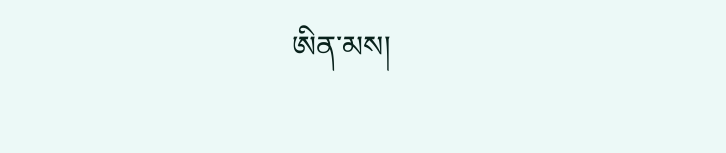ཨིན་མས།